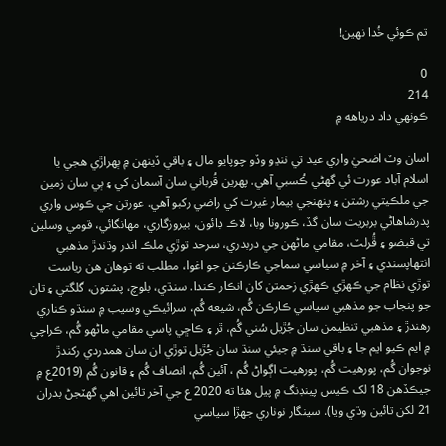تم ڪوئي خُدا نهين!

0
214
ڪونهي داد درياهه ۾

اسان وٽ اضحيٰ واري عيد تي ننڍو وڏو چوپايو مال ۽ باقي ڏينهن ۾ ٻهراڙي هجي يا اسلام آباد عورت ئي گهڻي ڪُسبي آهي. پهرين قُرباني سان آسمان کي ۽ ٻي سان زمين جي ملڪيتي رشتن ۽ پنهنجي بيمار غيرت کي راضي رکبو آهي. عورتن جي ڪوس واري پدرشاهاڻي بربريت سان گڏ، ڪورونا وبا، لاڪ ڊائون، بيروزگاري، مهانگائي، قومي وسلين تي قبضو ۽ ڦُرلٽ، مقامي ماڻهن جي دربدري، سرحد توڙي ملڪ اندر وڌندڙ مذهبي انتهاپسندي ۽ آخر ۾ سياسي سماجي ڪارڪنن جو اغوا، مطلب ته توهان هن رياست توڙي نظام جي ڪهڙي ڪهڙي زحمتن کان انڪار ڪندا. سنڌي، بلوچ، پشتون، گلگتي ۽ تان جو پنجاب جو مذهبي سياسي ڪارڪن گُم، شيعه گُم، سرائيڪي وسيب ۾ سنڌو ڪناري رهندڙ ۽ مذهبي تنظيمن سان جُڙيل سُني گُم، ٿر ۽ ڪاڇي پاسي مقامي ماڻهو گُم، ڪراچي ۾ ايم ڪيو ايم جا ۽ باقي سنڌ ۾ جيئي سنڌ سان جُڙيل توڙي ان سان همدردي رکندڙ نوجوان گُم، پورهيت گُم، پورهيت اڳواڻ گُم ، آئين گُم، انصاف گُم ۽ قانون گُم (2019ع ۾ جيڪڏهن 18 لک ڪيس پينڊنگ ۾ پيل هئا ته 2020 ع جي آخر تائين اهي گهٽجڻ بدران 21 لکن تائين وڌي ويا). سينگار نوناري جهڙا سياسي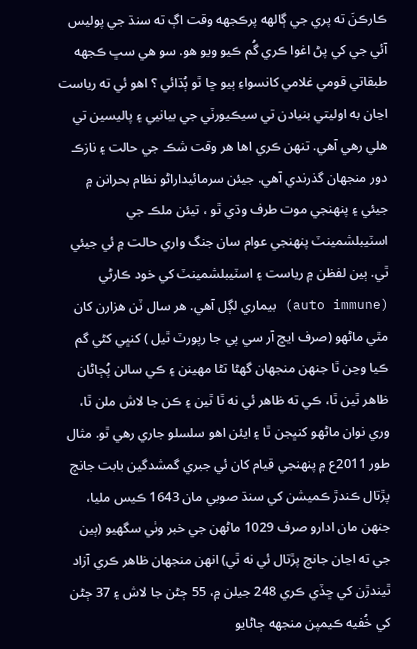ڪارڪنَ ته پري جي ڳالهه پرڪجهه وقت اڳ ته سنڌ جي پوليس آئي جي کي پڻ اغوا ڪري گُم ڪيو ويو هو. سو هي سڀ ڪجهه طبقاتي قومي غلامي کانسواءِ ٻيو ڇا ٿو ٻُڌائي ؟ اهو ئي ته رياست اڃان به اوليتي بنيادن تي سيڪيورٽي جي بيانيي ۽ پاليسين تي هلي رهي آهي. تنهن ڪري اها هر وقت شڪ جي حالت ۽ نازڪ دور منجهان گذرندي آهي. جيئن سرمائيداراڻو نظام بحرانن ۾ جيئي ۽ پنهنجي موت طرف وڌي ٿو ، تيئن ملڪ جي اسٽيبلشمينٽ پنهنجي عوام سان جنگ واري حالت ۾ ئي جيئي ٿي. ٻين لفظن ۾ رياست ۽ اسٽيبلشمينٽ کي خود ڪارڻي (auto immune) بيماري لڳل آهي. هر سال ٽن هزارن کان مٿي ماڻهو (صرف ايڇ آر سي پي جا رپورٽ ٿيل ) کنڀي کڻي گم ڪيا وڃن ٿا جنهن منجهان گهڻا تڻا مهينن ۽ ڪي سالن پُڄاڻان ظاهر ٿين ٿا، ڪي ته ظاهر ئي نه ٿا ٿين ۽ ڪن جا لاش ملن ٿا، وري نوان ماڻهو کنڀجن ٿا ۽ ايئن اهو سلسلو جاري رهي ٿو. مثال طور 2011ع ۾ پنهنجي قيام کان ئي جبري گمشدگين بابت جانچ پڙتال ڪندڙ ڪميشن کي سنڌ صوبي مان 1643 ڪيس مليا، جنهن مان ادارو صرف 1029 ماڻهن جي خبر وٺي سگهيو (ٻين جي ته اڃان جانچ پڙتال ئي نه ٿي) انهن منجهان ظاهر ڪري آزاد ٿيندڙن کي ڇڏي ڪري 248 جيلن ۾، 55 ڄڻن جا لاش ۽ 37 ڄڻن کي خُفيه ڪيمپن منجهه ڄاڻايو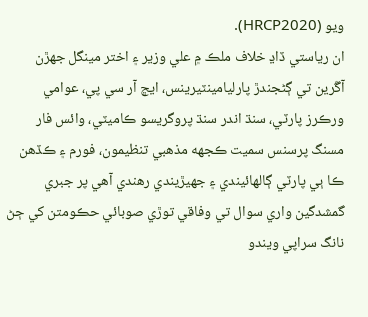ويو (HRCP2020).
ان رياستي ڏاڍ خلاف ملڪ ۾ علي وزير ۽ اختر مينگل جهڙن آڱرين تي ڳڻجندڙ پارليامينٽيرينس، ايڇ آر سي پي، عوامي ورڪرز پارٽي، سنڌ اندر سنڌ پروگريسو ڪاميٽي، وائس فار مسنگ پرسنس سميت ڪجهه مذهبي تنظيمون، فورم ۽ ڪڏهن ڪا ٻي پارٽي ڳالهائيندي ۽ جهيڙيندي رهندي آهي پر جبري گمشدگين واري سوال تي وفاقي توڙي صوبائي حڪومتن کي ڄڻ نانگ سراپي ويندو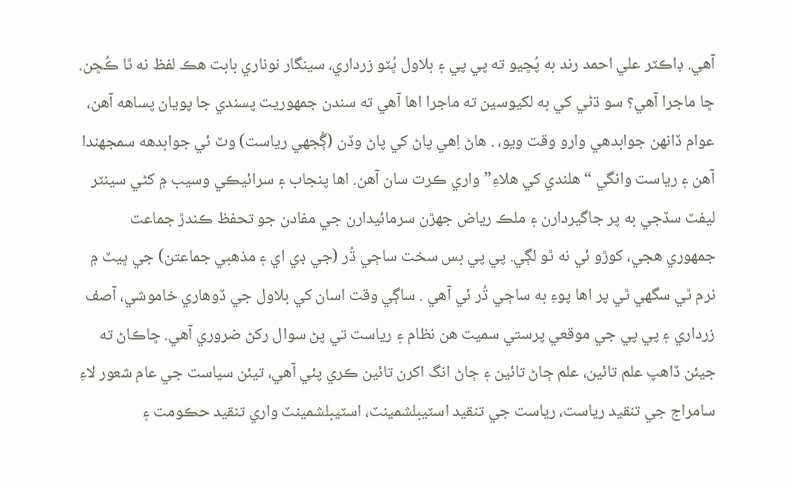آهي. ڊاڪٽر علي احمد رند به پُڇيو ته پي پي ۽ بلاول ڀُٽو زرداري، سينگار نوناري بابت هڪ لفظ نه ٿا ڪُڇن. ڇا ماجرا آهي؟ سو ڌڻي کي به لکيوسين ته ماجرا اها آهي ته سندن جمهوريت پسندي جا پويان پساهه آهن، عوام ڏانهن جوابدھي وارو وقت ويو، . هاڻ اِهي پاڻ کي پاڻ وڏن (ڳُجهي رياست) وٽ ئي جوابدهه سمجهندا آهن ۽ رياست وانگي “هلندي کي هلاءِ” واري ڪرت سان آهن. اها پنجاب ۽ سرائيڪي وسيب ۾ کڻي سينٽر ليفٽ سڏجي به پر جاگيردارن ۽ ملڪ رياض جهڙن سرمائيدارن جي مفادن جو تحفظ ڪندڙ جماعت جمهوري هجي، کوڙو ئي نه ٿو لڳي. پي پي بس سخت ساڄي ڌُر (جي ڊي اي ۽ مذهبي جماعتن) جي ڀيٽ ۾ نرم ٿي سگهي ٿي پر اها پوءِ به ساڄي ڌُر ئي آهي . ساڳي وقت اسان کي بلاول جي ڏوهاري خاموشي، آصف زرداري ۽ پي پي جي موقعي پرستي سميت هن نظام ۽ رياست تي پڻ سوال رکڻ ضروري آهي. ڇاڪاڻ ته جيئن ڏاهپ علم تائين، علم ڄاڻ تائين ۽ ڄاڻ انگ اکرن تائين ڪري پئي آهي، تيئن سياست جي عام شعور لاءِ سامراج جي تنقيد رياست، رياست جي تنقيد اسٽيبلشمينٽ، اسٽيبلشمينٽ واري تنقيد حڪومت ۽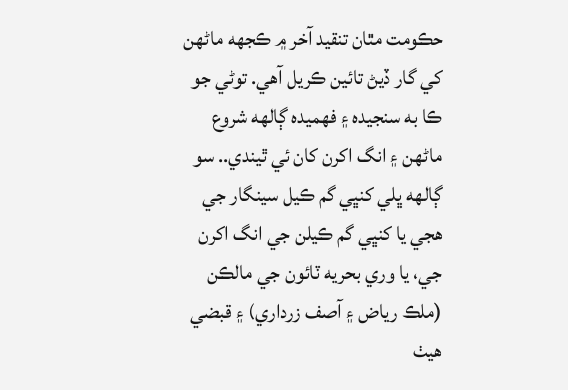حڪومت مٿان تنقيد آخر ۾ ڪجهه ماڻهن کي گار ڏيڻ تائين ڪريل آهي. توڻي جو ڪا به سنجيده ۽ فهميده ڳالهه شروع ماڻهن ۽ انگ اکرن کان ئي ٿيندي.. سو ڳالهه ڀلي کنڀي گم ڪيل سينگار جي هجي يا کنڀي گم ڪيلن جي انگ اکرن جي، يا وري بحريه ٽائون جي مالڪن (ملڪ رياض ۽ آصف زرداري) ۽ قبضي هيٺ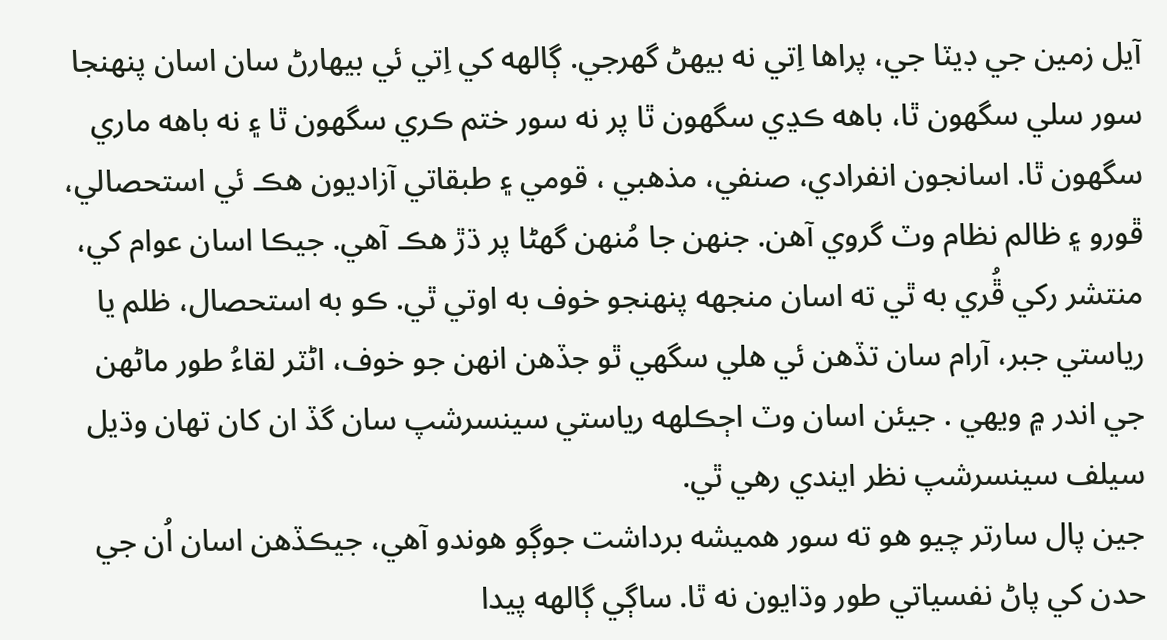آيل زمين جي ڊيٽا جي، پراها اِتي نه بيهڻ گهرجي. ڳالهه کي اِتي ئي بيهارڻ سان اسان پنهنجا سور سلي سگهون ٿا، باهه ڪڍي سگهون ٿا پر نه سور ختم ڪري سگهون ٿا ۽ نه باهه ماري سگهون ٿا. اسانجون انفرادي، صنفي، مذهبي ، قومي ۽ طبقاتي آزاديون هڪ ئي استحصالي، ڦورو ۽ ظالم نظام وٽ گروي آهن. جنهن جا مُنهن گهڻا پر ڌڙ هڪ آهي. جيڪا اسان عوام کي، منتشر رکي ڦُري به ٿي ته اسان منجهه پنهنجو خوف به اوتي ٿي. ڪو به استحصال، ظلم يا رياستي جبر، آرام سان تڏهن ئي هلي سگهي ٿو جڏهن انهن جو خوف، اڻٽر لقاءُ طور ماڻهن جي اندر ۾ ويهي . جيئن اسان وٽ اڄڪلهه رياستي سينسرشپ سان گڏ ان کان تهان وڌيل سيلف سينسرشپ نظر ايندي رهي ٿي.
جين پال سارتر چيو هو ته سور هميشه برداشت جوڳو هوندو آهي، جيڪڏهن اسان اُن جي حدن کي پاڻ نفسياتي طور وڌايون نه ٿا. ساڳي ڳالهه پيدا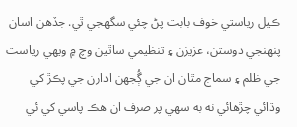ڪيل رياستي خوف بابت پڻ چئي سگهجي ٿي. جڏهن اسان پنهنجي دوستن، عزيزن ۽ تنظيمي ساٿين وچ ۾ ويهي رياست جي ظلم ۽ سماج مٿان ان جي ڳُجهن ادارن جي پڪڙ کي وڌائي چڙهائي نه به سهي پر صرف ان هڪ پاسي کي ئي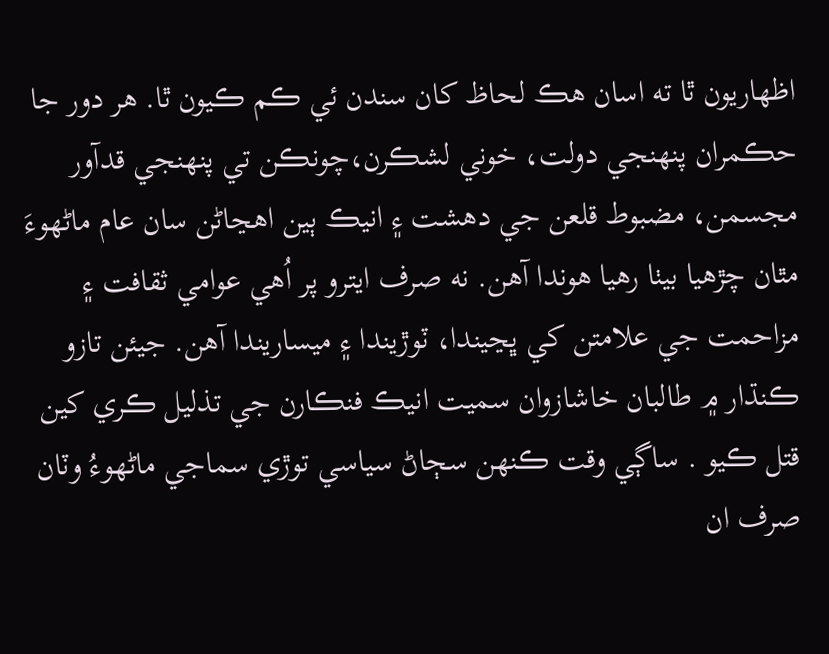اظهاريون ٿا ته اسان هڪ لحاظ کان سندن ئي ڪم ڪيون ٿا. هر دور جا حڪمران پنهنجي دولت، خوني لشڪرن،چونڪن تي پنهنجي قدآور مجسمن، مضبوط قلعن جي دهشت ۽ انيڪ ٻين اهڃاڻن سان عام ماڻهوءَ مٿان چڙهيا بيٺا رهيا هوندا آهن. نه صرف ايترو پر اُهي عوامي ثقافت ۽ مزاحمت جي علامتن کي ڀڃيندا، ٽوڙيندا ۽ ميساريندا آهن. جيئن تازو ڪنڌار ۾ طالبان خاشازوان سميت انيڪ فنڪارن جي تذليل ڪري کين قتل ڪيو . ساڳي وقت ڪنهن سڄاڻ سياسي توڙي سماجي ماڻهوءُ وٽان صرف ان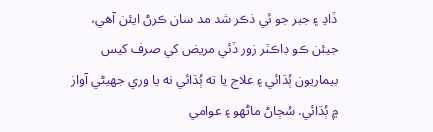ڏاڍ ۽ جبر جو ئي ذڪر شد مد سان ڪرڻ ايئن آهي، جيئن ڪو ڊاڪٽر زور ڏئي مريض کي صرف کيس بيماريون ٻُڌائي ۽ علاج يا ته ٻُڌائي نه يا وري جهيڻي آواز ۾ ٻُڌائي. سُڄاڻ ماڻهو ۽ عوامي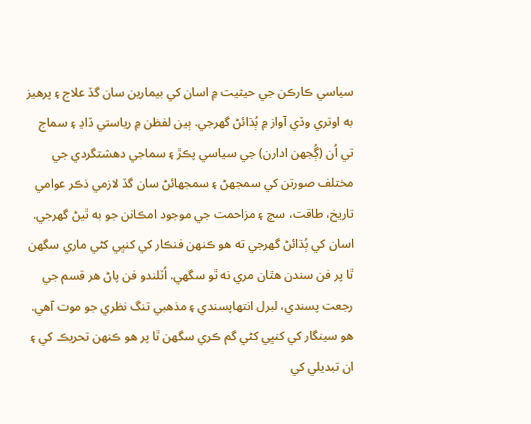سياسي ڪارڪن جي حيثيت ۾ اسان کي بيمارين سان گڏ علاج ۽ پرهيز به اوتري وڏي آواز ۾ ٻُڌائڻ گهرجي. ٻين لفظن ۾ رياستي ڏاڍ ۽ سماج تي اُن (ڳُجهن ادارن) جي سياسي پڪڙ ۽ سماجي دهشتگردي جي مختلف صورتن کي سمجهڻ ۽ سمجهائڻ سان گڏ لازمي ذڪر عوامي تاريخ، طاقت، سچ ۽ مزاحمت جي موجود امڪانن جو به ٿيڻ گهرجي. اسان کي ٻُڌائڻ گهرجي ته هو ڪنهن فنڪار کي کنڀي کڻي ماري سگهن ٿا پر فن سندن هٿان مري نه ٿو سگهي. اُٽلندو فن پاڻ هر قسم جي رجعت پسندي، لبرل انتهاپسندي ۽ مذهبي تنگ نظري جو موت آهي. هو سينگار کي کنڀي کڻي گم ڪري سگهن ٿا پر هو ڪنهن تحريڪ کي ۽ ان تبديلي کي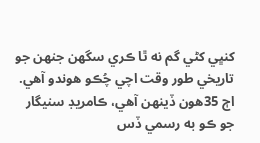کنڀي کڻي گم نه ٿا ڪري سگهن جنهن جو تاريخي طور وقت اچي چُڪو هوندو آهي.
اڄ 35هون ڏينهن آهي، ڪامريڊ سنيگار جو ڪو به رسمي ڏس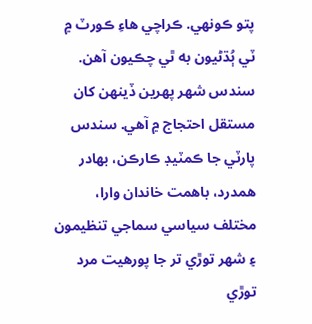پتو ڪونهي. ڪراچي هاءِ ڪورٽ ۾ ٽي ٻُڌڻيون به ٿي چڪيون آهن. سندس شهر پهرين ڏينهن کان مستقل احتجاج ۾ آهي. سندس پارٽي جا ڪمٽيڊ ڪارڪن، بهادر همدرد، باهمت خاندان وارا، مختلف سياسي سماجي تنظيمون ۽ شهر توڙي تر جا پورهيت مرد توڙي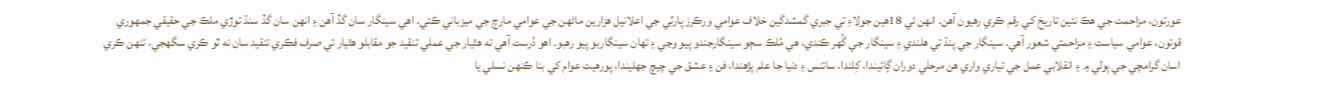عورتون، مزاحمت جي هڪ نئين تاريخ کي رقم ڪري رهيون آهن. انهن ئي 18هين جولاءِ تي جبري گمشدگين خلاف عوامي ورڪرز پارٽي جي اعلانيل هزارين ماڻهن جي عوامي مارچ جي ميزباني ڪئي. اهي سينگار سان گڏ آهن ۽ انهن سان گڏ سنڌ توڙي ملڪ جي حقيقي جمهوري قوتون، عوامي سياست ۽ مزاحمتي شعور آهي. سينگار جي پنڌ تي هلندي ۽ سينگار جي گُهر ڪندي، هي مُلڪ سڄو سينگارجندو پيو وڃي ۽ تهان سينگاربو پيو رهبو. اهو دُرست آهي ته هٿيار جي عملي تنقيد جو مقابلو هٿيار تي صرف فڪري تنقيد سان نه ٿو ڪري سگهجي، تنهن ڪري اسان گرامچي جي ٻولي ۾ ۽ انقلابي عمل جي تياري واري هن مرحلي دوران ڳائيندا، کِلندا، سائنس ۽ دنيا جا علم پڙهندا، فن ۽ عشق جي چيچ جهليندا، پورهيت عوام کي بنا ڪنهن نسلي يا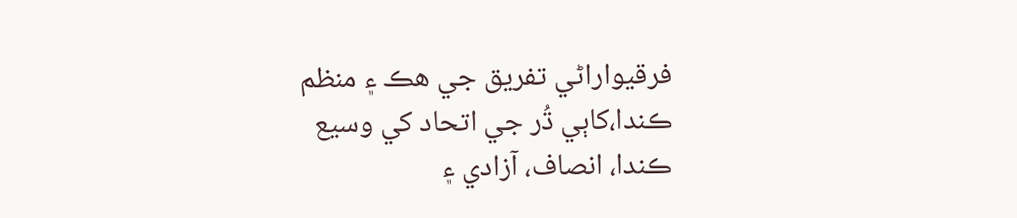فرقيواراڻي تفريق جي هڪ ۽ منظم ڪندا،کاٻي ڌُر جي اتحاد کي وسيع ڪندا، انصاف، آزادي ۽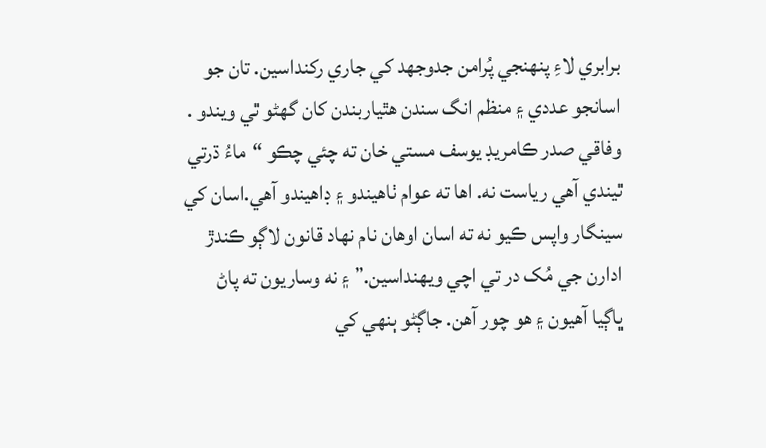برابري لاءِ پنهنجي پُرامن جدوجهد کي جاري رکنداسين. تان جو اسانجو عددي ۽ منظم انگ سندن هٿياربندن کان گهڻو ٿي ويندو . وفاقي صدر ڪامريڊ يوسف مستي خان ته چئي چڪو “ماءُ ڌرتي ٿيندي آهي رياست نه. اها ته عوام ٺاهيندو ۽ ڊاهيندو آهي.اسان کي سينگار واپس ڪيو نه ته اسان اوهان نام نهاد قانون لاڳو ڪندڙ ادارن جي مُک در تي اچي ويهنداسين.” ۽ نه وساريون ته پاڻ ڀاڳيا آهيون ۽ هو چور آهن. جاڳڻو ٻنهي کي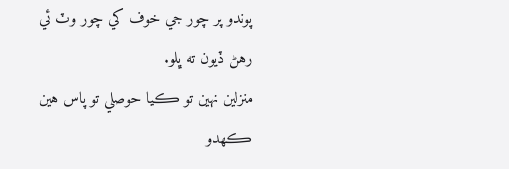پوندو پر چور جي خوف کي چور وٽ ئي رهڻ ڏيون ته ڀلو.
منزلين نهين تو ڪيا حوصلي تو پاس هين
ڪهدو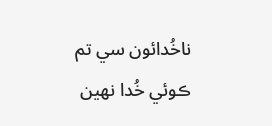ناخُدائون سي تم ڪوئي خُدا نهين